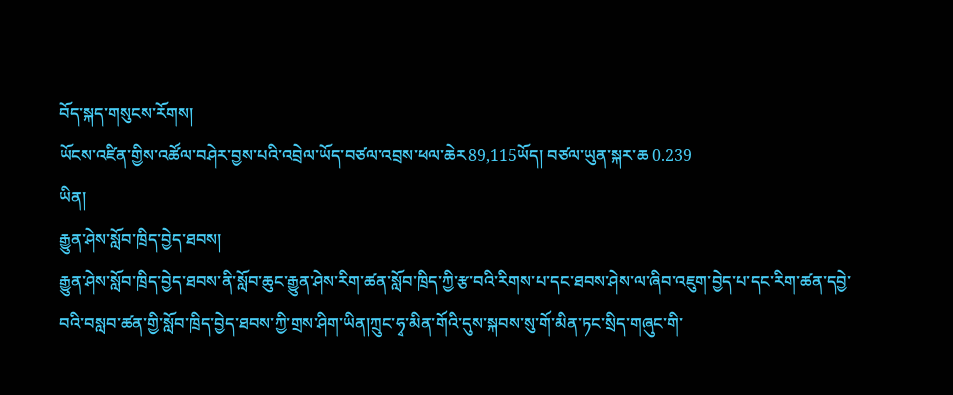བོད་སྐད་གསུངས་རོགས།
ཡོངས་འཛིན་གྱིས་འཚོལ་བཤེར་བྱས་པའི་འབྲེལ་ཡོད་བཙལ་འབྲས་ཕལ་ཆེར89,115ཡོད། བཙལ་ཡུན་སྐར་ཆ 0.239
ཡིན།
རྒྱུན་ཤེས་སློབ་ཁྲིད་བྱེད་ཐབས།
རྒྱུན་ཤེས་སློབ་ཁྲིད་བྱེད་ཐབས་ནི་སློབ་ཆུང་རྒྱུན་ཤེས་རིག་ཚན་སློབ་ཁྲིད་ཀྱི་རྩ་བའི་རིགས་པ་དང་ཐབས་ཤེས་ལ་ཞིབ་འཇུག་བྱེད་པ་དང་རིག་ཚན་དབྱེ་བའི་བསླབ་ཚན་གྱི་སློབ་ཁྲིད་བྱེད་ཐབས་ཀྱི་གྲས་ཤིག་ཡིན།ཀྲུང་ཧྭ་མིན་གོའི་དུས་སྐབས་སུ་གོ་མིན་ཏང་སྲིད་གཞུང་གི་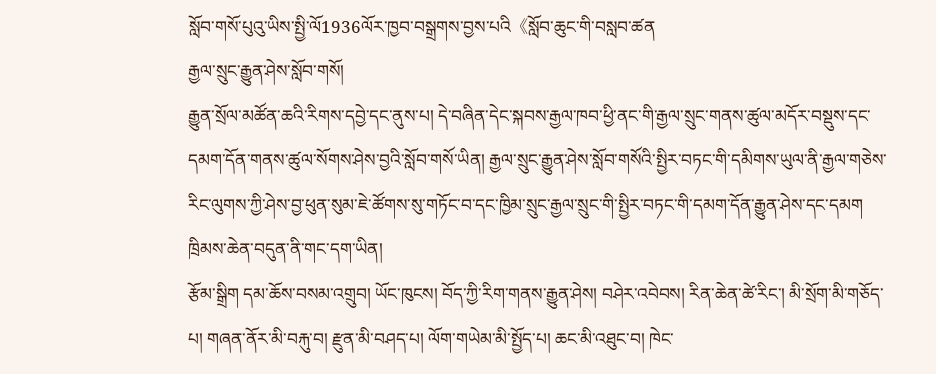སློབ་གསོ་པུའུ་ཡིས་སྤྱི་ལོ1936ལོར་ཁྱབ་བསྒྲགས་བྱས་པའི《སློབ་ཆུང་གི་བསླབ་ཚན
རྒྱལ་སྲུང་རྒྱུན་ཤེས་སློབ་གསོ།
རྒྱུན་སྲོལ་མཚོན་ཆའི་རིགས་དབྱེ་དང་ནུས་པ། དེ་བཞིན་དེང་སྐབས་རྒྱལ་ཁབ་ཕྱི་ནང་གི་རྒྱལ་སྲུང་གནས་ཚུལ་མདོར་བསྡུས་དང་དམག་དོན་གནས་ཚུལ་སོགས་ཤེས་བྱའི་སློབ་གསོ་ཡིན། རྒྱལ་སྲུང་རྒྱུན་ཤེས་སློབ་གསོའི་སྤྱིར་བཏང་གི་དམིགས་ཡུལ་ནི་རྒྱལ་གཅེས་རིང་ལུགས་ཀྱི་ཤེས་བྱ་ཕུན་སུམ་ཇེ་ཚོགས་སུ་གཏོང་བ་དང་ཁྱིམ་སྲུང་རྒྱལ་སྲུང་གི་སྤྱིར་བཏང་གི་དམག་དོན་རྒྱུན་ཤེས་དང་དམག
ཁྲིམས་ཆེན་བདུན་ནི་གང་དག་ཡིན།
རྩོམ་སྒྲིག དམ་ཆོས་བསམ་འགྲུབ། ཡོང་ཁུངས། བོད་ཀྱི་རིག་གནས་རྒྱུན་ཤེས། བཤེར་འབེབས། རིན་ཆེན་ཚེ་རིང་། མི་སྲོག་མི་གཅོད་པ། གཞན་ནོར་མི་བརྐུ་བ། རྫུན་མི་བཤད་པ། ལོག་གཡེམ་མི་སྤྱོད་པ། ཆང་མི་འཐུང་བ། ཁེང་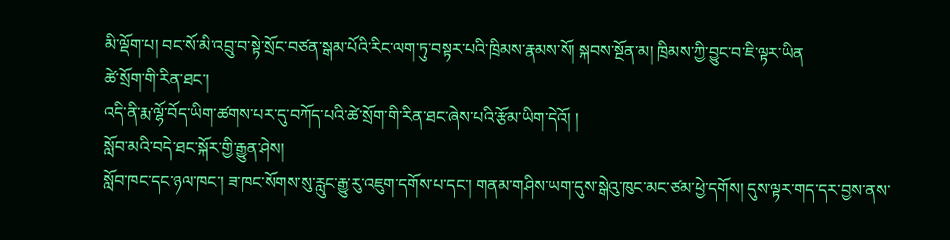མི་ལྡོག་པ། བང་སོ་མི་འབྲུ་བ་སྟེ་སྲོང་བཙན་སྒམ་པོའི་རིང་ལག་ཏུ་བསྟར་པའི་ཁྲིམས་རྣམས་སོ། སྐབས་སྔོན་མ། ཁྲིམས་ཀྱི་བྱུང་བ་ཇི་ལྟར་ཡིན
ཚེ་སྲོག་གི་རིན་ཐང་།
འདི་ནི་རྨ་ལྷོ་བོད་ཡིག་ཚགས་པར་དུ་བཀོད་པའི་ཚེ་སྲོག་གི་རིན་ཐང་ཞེས་པའི་རྩོམ་ཡིག་དེའོ། །
སློབ་མའི་བདེ་ཐང་སྐོར་གྱི་རྒྱུན་ཤེས།
སློབ་ཁང་དང་ཉལ་ཁང་། ཟ་ཁང་སོགས་སུ་རླུང་རྒྱུ་རུ་འཇུག་དགོས་པ་དང་། གནམ་གཤིས་ཡག་དུས་སྒེའུ་ཁུང་མང་ཙམ་ཕྱེ་དགོས། དུས་ལྟར་གད་དར་བྱས་ནས་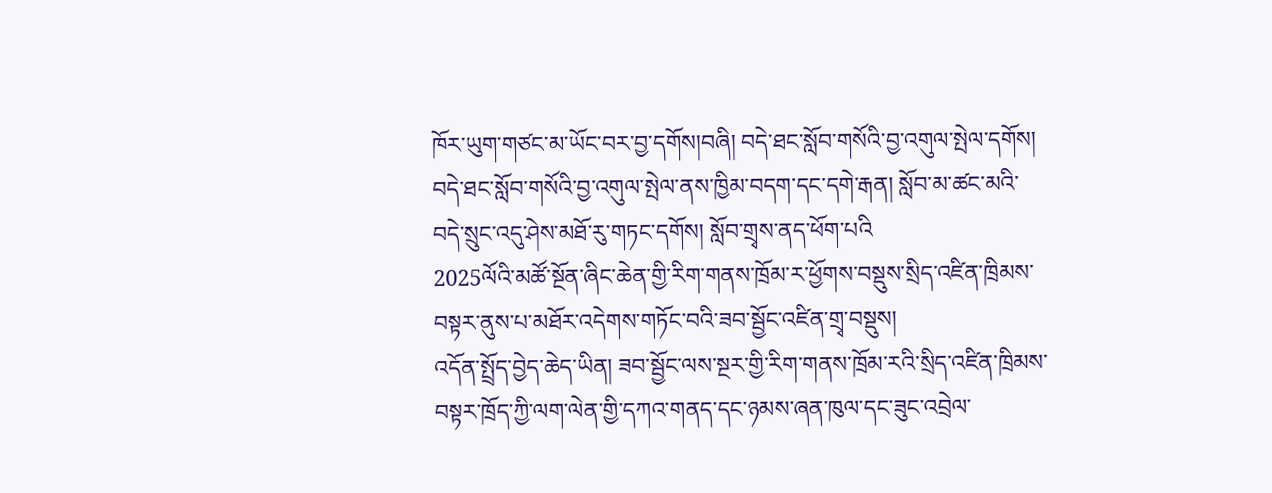ཁོར་ཡུག་གཙང་མ་ཡོང་བར་བྱ་དགོས།བཞི། བདེ་ཐང་སློབ་གསོའི་བྱ་འགུལ་སྤེལ་དགོས། བདེ་ཐང་སློབ་གསོའི་བྱ་འགུལ་སྤེལ་ནས་ཁྱིམ་བདག་དང་དགེ་རྒན། སློབ་མ་ཚང་མའི་བདེ་སྲུང་འདུ་ཤེས་མཐོ་རུ་གཏང་དགོས། སློབ་གྲྭས་ནད་ཕོག་པའི
2025ལོའི་མཚོ་སྔོན་ཞིང་ཆེན་གྱི་རིག་གནས་ཁྲོམ་ར་ཕྱོགས་བསྡུས་སྲིད་འཛིན་ཁྲིམས་བསྟར་ནུས་པ་མཐོར་འདེགས་གཏོང་བའི་ཟབ་སྦྱོང་འཛིན་གྲྭ་བསྡུས།
འདོན་སྤྲོད་བྱེད་ཆེད་ཡིན། ཟབ་སྦྱོང་ལས་སྔར་གྱི་རིག་གནས་ཁྲོམ་རའི་སྲིད་འཛིན་ཁྲིམས་བསྟར་ཁྲོད་ཀྱི་ལག་ལེན་གྱི་དཀའ་གནད་དང་ཉམས་ཞན་ཁུལ་དང་ཟུང་འབྲེལ་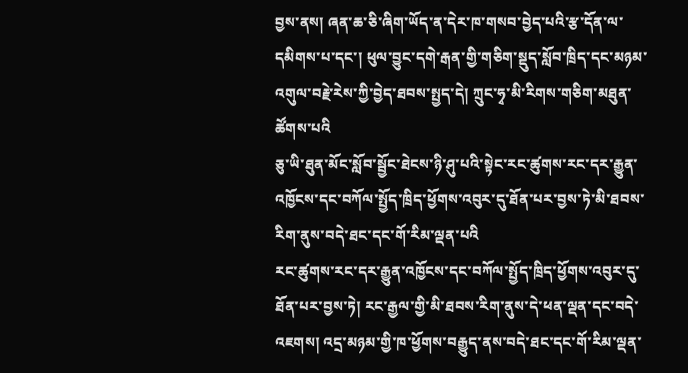བྱས་ནས། ཞན་ཆ་ཅི་ཞིག་ཡོད་ན་དེར་ཁ་གསབ་བྱེད་པའི་རྩ་དོན་ལ་དམིགས་པ་དང་། ཕུལ་བྱུང་དགེ་རྒན་གྱི་གཅིག་སྡུད་སློབ་ཁྲིད་དང་མཉམ་འགུལ་བརྗེ་རེས་ཀྱི་བྱེད་ཐབས་སྤྱད་དེ། ཀྲུང་ཧྭ་མི་རིགས་གཅིག་མཐུན་ཚོགས་པའི
ཅུ་ཡི་ཐུན་མོང་སློབ་སྦྱོང་ཐེངས་ཉི་ཤུ་པའི་སྟེང་རང་ཚུགས་རང་དར་རྒྱུན་འཁྱོངས་དང་བཀོལ་སྤྱོད་ཁྲིད་ཕྱོགས་འབུར་དུ་ཐོན་པར་བྱས་ཏེ་མི་ཐབས་རིག་ནུས་བདེ་ཐང་དང་གོ་རིམ་ལྡན་པའི
རང་ཚུགས་རང་དར་རྒྱུན་འཁྱོངས་དང་བཀོལ་སྤྱོད་ཁྲིད་ཕྱོགས་འབུར་དུ་ཐོན་པར་བྱས་ཏེ། རང་རྒྱལ་གྱི་མི་ཐབས་རིག་ནུས་དེ་ཕན་ལྡན་དང་བདེ་འཇགས། འདྲ་མཉམ་གྱི་ཁ་ཕྱོགས་བརྒྱུད་ནས་བདེ་ཐང་དང་གོ་རིམ་ལྡན་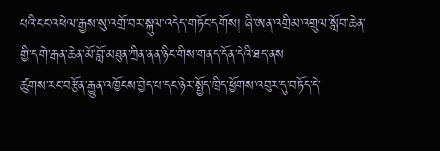པའི་ངང་འཕེལ་རྒྱས་སུ་འགྲོ་བར་སྐུལ་འདེད་གཏོང་དགོས། ཞི་ཨན་འགྲིམ་འགྲུལ་སློབ་ཆེན་གྱི་དགེ་རྒན་ཆེན་མོ་བློ་མཐུན་ཀྲིན་ནན་ཉིང་གིས་གནད་དོན་དེའི་ཐད་ནས
ཚུགས་རང་བརྩོན་རྒྱུན་འཁྱོངས་བྱེད་པ་དང་ཉེར་སྤྱོད་ཁྲིད་ཕྱོགས་འབུར་དུ་བཏོད་དེ་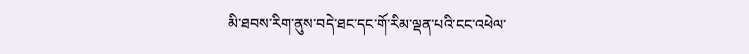མི་ཐབས་རིག་ནུས་བདེ་ཐང་དང་གོ་རིམ་ལྡན་པའི་ངང་འཕེལ་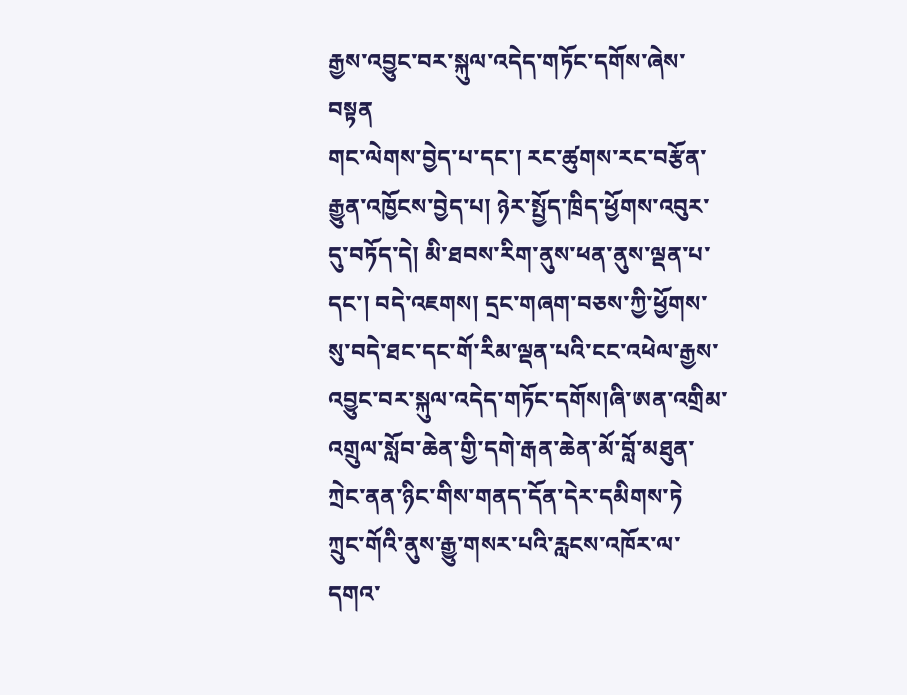རྒྱས་འབྱུང་བར་སྐུལ་འདེད་གཏོང་དགོས་ཞེས་བསྟན
གང་ལེགས་བྱེད་པ་དང་། རང་ཚུགས་རང་བརྩོན་རྒྱུན་འཁྱོངས་བྱེད་པ། ཉེར་སྤྱོད་ཁྲིད་ཕྱོགས་འབུར་དུ་བཏོད་དེ། མི་ཐབས་རིག་ནུས་ཕན་ནུས་ལྡན་པ་དང་། བདེ་འཇགས། དྲང་གཞག་བཅས་ཀྱི་ཕྱོགས་སུ་བདེ་ཐང་དང་གོ་རིམ་ལྡན་པའི་ངང་འཕེལ་རྒྱས་འབྱུང་བར་སྐུལ་འདེད་གཏོང་དགོས།ཞི་ཨན་འགྲིམ་འགྲུལ་སློབ་ཆེན་གྱི་དགེ་རྒན་ཆེན་མོ་བློ་མཐུན་ཀྲེང་ནན་ཉིང་གིས་གནད་དོན་དེར་དམིགས་ཏེ
ཀྲུང་གོའི་ནུས་རྒྱུ་གསར་པའི་རླངས་འཁོར་ལ་དགའ་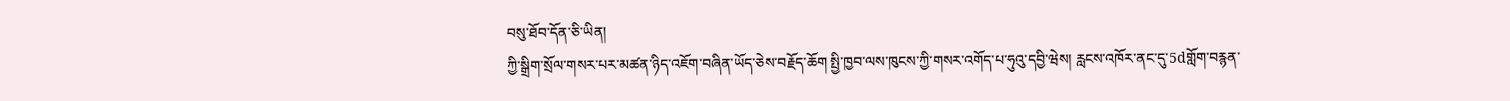བསུ་ཐོབ་དོན་ཅི་ཡིན།
ཀྱི་སྒྲིག་སྲོལ་གསར་པར་མཚན་ཉིད་འཇོག་བཞིན་ཡོད་ཅེས་བརྗོད་ཆོག སྤྱི་ཁྱབ་ལས་ཁུངས་ཀྱི་གསར་འགོད་པ་ཧུའུ་དབྱི་ཝེས། རླངས་འཁོར་ནང་དུ་5dགློག་བརྙན་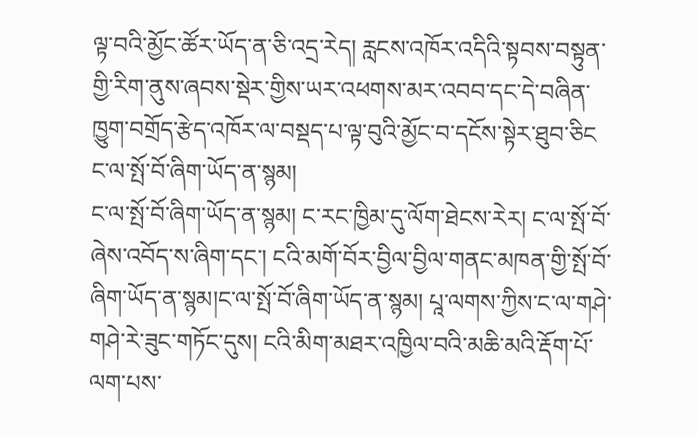ལྟ་བའི་མྱོང་ཚོར་ཡོད་ན་ཅི་འདྲ་རེད། རླངས་འཁོར་འདིའི་སྟབས་བསྟུན་གྱི་རིག་ནུས་ཞབས་སྡེར་གྱིས་ཡར་འཕགས་མར་འབབ་དང་དེ་བཞིན་ཁྱུག་བགྲོད་རྩེད་འཁོར་ལ་བསྡད་པ་ལྟ་བུའི་མྱོང་བ་དངོས་སྟེར་ཐུབ་ཅིང
ང་ལ་སྤོ་བོ་ཞིག་ཡོད་ན་སྙམ།
ང་ལ་སྤོ་བོ་ཞིག་ཡོད་ན་སྙམ། ང་རང་ཁྱིམ་དུ་ལོག་ཐེངས་རེར། ང་ལ་སྤོ་བོ་ཞེས་འབོད་ས་ཞིག་དང་། ངའི་མགོ་བོར་བྱིལ་བྱིལ་གནང་མཁན་གྱི་སྤོ་བོ་ཞིག་ཡོད་ན་སྙམ།ང་ལ་སྤོ་བོ་ཞིག་ཡོད་ན་སྙམ། པཱ་ལགས་ཀྱིས་ང་ལ་གཤེ་གཤེ་རེ་ཟུང་གཏོང་དུས། ངའི་མིག་མཐར་འཁྱིལ་བའི་མཆི་མའི་རྡོག་པོ་ལག་པས་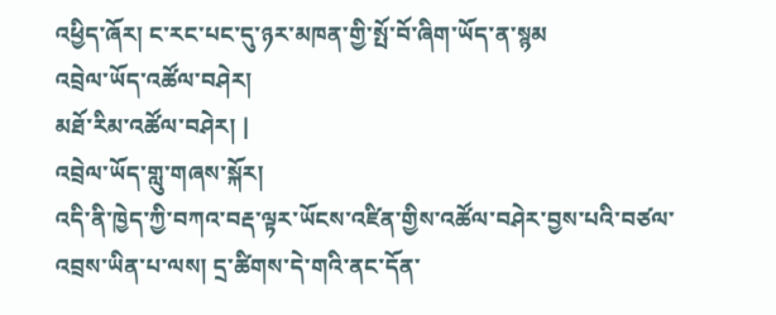འཕྱིད་ཞོར། ང་རང་པང་དུ་ཉར་མཁན་གྱི་སྤོ་བོ་ཞིག་ཡོད་ན་སྙམ
འབྲེལ་ཡོད་འཚོལ་བཤེར།
མཐོ་རིམ་འཚོལ་བཤེར། |
འབྲེལ་ཡོད་གླུ་གཞས་སྐོར།
འདི་ནི་ཁྱེད་ཀྱི་བཀའ་བརྡ་ལྟར་ཡོངས་འཛིན་གྱིས་འཚོལ་བཤེར་བྱས་པའི་བཙལ་འབྲས་ཡིན་པ་ལས། དྲ་ཚིགས་དེ་གའི་ནང་དོན་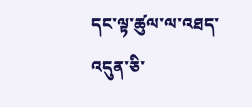དང་ལྟ་ཚུལ་ལ་འཐད་འདུན་ཅི་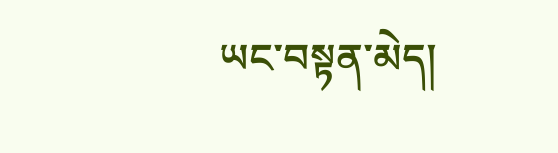ཡང་བསྟན་མེད།